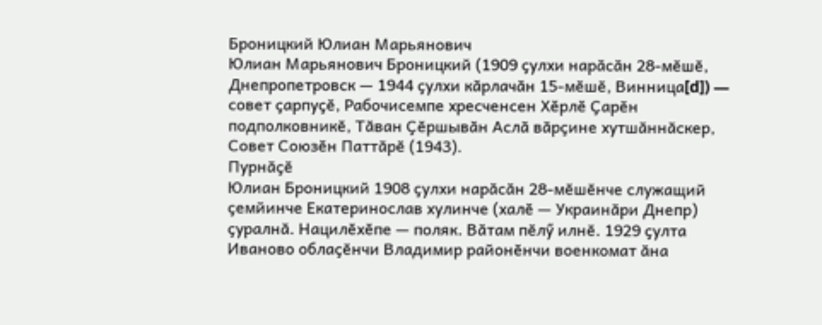Броницкий Юлиан Марьянович
Юлиан Марьянович Броницкий (1909 ҫулхи нарӑсӑн 28-мӗшӗ, Днепропетровск — 1944 ҫулхи кӑрлачӑн 15-мӗшӗ, Винница[d]) — совет ҫарпуҫӗ, Рабочисемпе хресченсен Хӗрлӗ Ҫарӗн подполковникӗ, Тӑван Ҫӗршывӑн Аслӑ вӑрҫине хутшӑннӑскер, Совет Союзӗн Паттӑрӗ (1943).
Пурнӑҫӗ
Юлиан Броницкий 1908 ҫулхи нарӑсӑн 28-мӗшӗнче служащий ҫемйинче Екатеринослав хулинче (халӗ — Украинӑри Днепр) ҫуралнӑ. Нацилӗхӗпе — поляк. Вӑтам пӗлӳ илнӗ. 1929 ҫулта Иваново облаҫӗнчи Владимир районӗнчи военкомат ӑна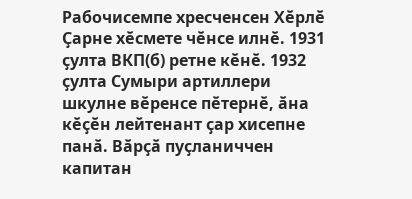Рабочисемпе хресченсен Хӗрлӗ Ҫарне хӗсмете чӗнсе илнӗ. 1931 ҫулта ВКП(б) ретне кӗнӗ. 1932 ҫулта Сумыри артиллери шкулне вӗренсе пӗтернӗ, ӑна кӗҫӗн лейтенант ҫар хисепне панӑ. Вӑрҫӑ пуҫланиччен капитан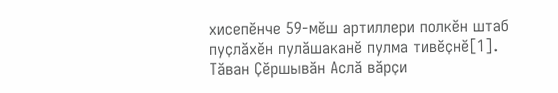хисепӗнче 59-мӗш артиллери полкӗн штаб пуҫлӑхӗн пулӑшаканӗ пулма тивӗҫнӗ[1].
Тӑван Ҫӗршывӑн Аслӑ вӑрҫи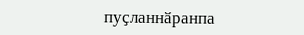пуҫланнӑранпа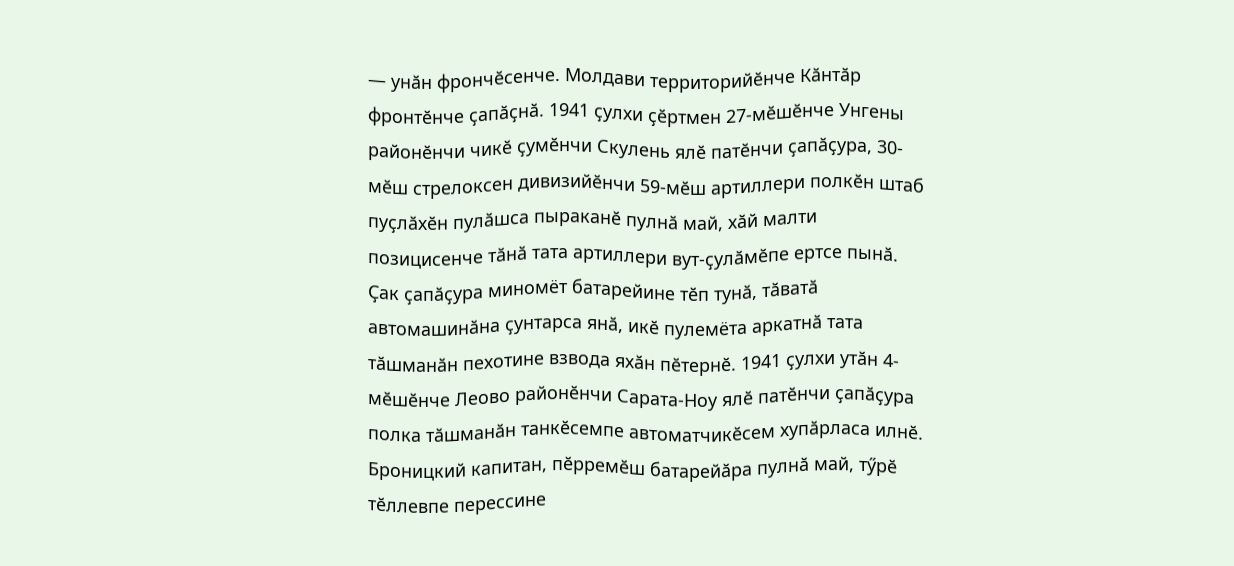— унӑн фрончӗсенче. Молдави территорийӗнче Кӑнтӑр фронтӗнче ҫапӑҫнӑ. 1941 ҫулхи ҫӗртмен 27-мӗшӗнче Унгены районӗнчи чикӗ ҫумӗнчи Скулень ялӗ патӗнчи ҫапӑҫура, 30-мӗш стрелоксен дивизийӗнчи 59-мӗш артиллери полкӗн штаб пуҫлӑхӗн пулӑшса пыраканӗ пулнӑ май, хӑй малти позицисенче тӑнӑ тата артиллери вут-ҫулӑмӗпе ертсе пынӑ. Ҫак ҫапӑҫура миномёт батарейине тӗп тунӑ, тӑватӑ автомашинӑна ҫунтарса янӑ, икӗ пулемёта аркатнӑ тата тӑшманӑн пехотине взвода яхӑн пӗтернӗ. 1941 ҫулхи утӑн 4-мӗшӗнче Леово районӗнчи Сарата-Ноу ялӗ патӗнчи ҫапӑҫура полка тӑшманӑн танкӗсемпе автоматчикӗсем хупӑрласа илнӗ. Броницкий капитан, пӗрремӗш батарейӑра пулнӑ май, тӳрӗ тӗллевпе перессине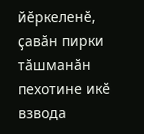йӗркеленӗ, ҫавӑн пирки тӑшманӑн пехотине икӗ взвода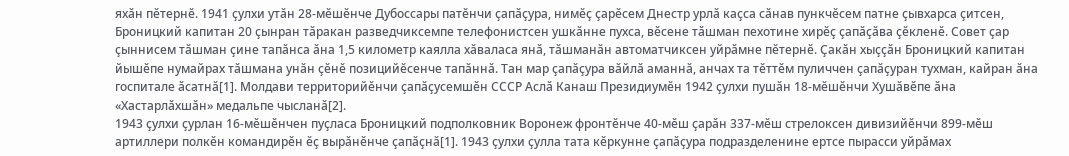яхӑн пӗтернӗ. 1941 ҫулхи утӑн 28-мӗшӗнче Дубоссары патӗнчи ҫапӑҫура, нимӗҫ ҫарӗсем Днестр урлӑ каҫса сӑнав пункчӗсем патне ҫывхарса ҫитсен, Броницкий капитан 20 ҫынран тӑракан разведчиксемпе телефонистсен ушкӑнне пухса, вӗсене тӑшман пехотине хирӗҫ ҫапӑҫӑва ҫӗкленӗ. Совет ҫар ҫыннисем тӑшман ҫине тапӑнса ӑна 1,5 километр каялла хӑваласа янӑ, тӑшманӑн автоматчиксен уйрӑмне пӗтернӗ. Ҫакӑн хыҫҫӑн Броницкий капитан йышӗпе нумайрах тӑшмана унӑн ҫӗнӗ позицийӗсенче тапӑннӑ. Тан мар ҫапӑҫура вӑйлӑ аманнӑ, анчах та тӗттӗм пуличчен ҫапӑҫуран тухман, кайран ӑна госпитале ӑсатнӑ[1]. Молдави территорийӗнчи ҫапӑҫусемшӗн СССР Аслӑ Канаш Президиумӗн 1942 ҫулхи пушӑн 18-мӗшӗнчи Хушӑвӗпе ӑна «Хастарлӑхшӑн» медальпе чысланӑ[2].
1943 ҫулхи ҫурлан 16-мӗшӗнчен пуҫласа Броницкий подполковник Воронеж фронтӗнче 40-мӗш ҫарӑн 337-мӗш стрелоксен дивизийӗнчи 899-мӗш артиллери полкӗн командирӗн ӗҫ вырӑнӗнче ҫапӑҫнӑ[1]. 1943 ҫулхи ҫулла тата кӗркунне ҫапӑҫура подразделенине ертсе пырасси уйрӑмах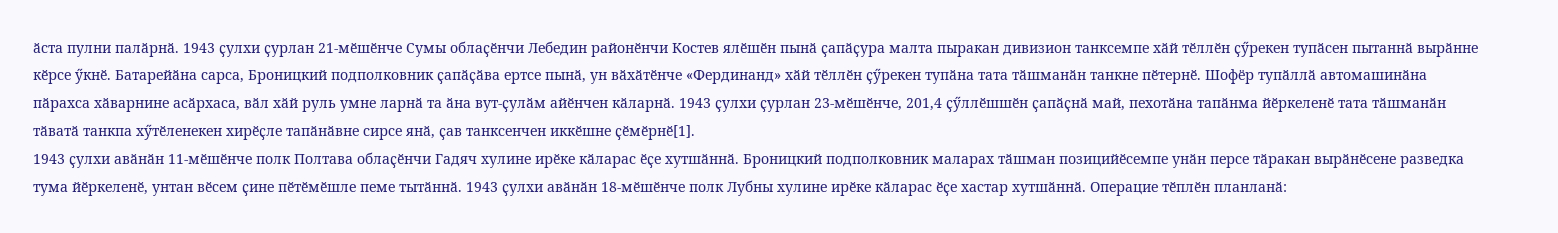ӑста пулни палӑрнӑ. 1943 ҫулхи ҫурлан 21-мӗшӗнче Сумы облаҫӗнчи Лебедин районӗнчи Костев ялӗшӗн пынӑ ҫапӑҫура малта пыракан дивизион танксемпе хӑй тӗллӗн ҫӳрекен тупӑсен пытаннӑ вырӑнне кӗрсе ӳкнӗ. Батарейӑна сарса, Броницкий подполковник ҫапӑҫӑва ертсе пынӑ, ун вӑхӑтӗнче «Фердинанд» хӑй тӗллӗн ҫӳрекен тупӑна тата тӑшманӑн танкне пӗтернӗ. Шофёр тупӑллӑ автомашинӑна пӑрахса хӑварнине асӑрхаса, вӑл хӑй руль умне ларнӑ та ӑна вут-ҫулӑм айӗнчен кӑларнӑ. 1943 ҫулхи ҫурлан 23-мӗшӗнче, 201,4 ҫӳллӗшшӗн ҫапӑҫнӑ май, пехотӑна тапӑнма йӗркеленӗ тата тӑшманӑн тӑватӑ танкпа хӳтӗленекен хирӗҫле тапӑнӑвне сирсе янӑ, ҫав танксенчен иккӗшне ҫӗмӗрнӗ[1].
1943 ҫулхи авӑнӑн 11-мӗшӗнче полк Полтава облаҫӗнчи Гадяч хулине ирӗке кӑларас ӗҫе хутшӑннӑ. Броницкий подполковник маларах тӑшман позицийӗсемпе унӑн персе тӑракан вырӑнӗсене разведка тума йӗркеленӗ, унтан вӗсем ҫине пӗтӗмӗшле пеме тытӑннӑ. 1943 ҫулхи авӑнӑн 18-мӗшӗнче полк Лубны хулине ирӗке кӑларас ӗҫе хастар хутшӑннӑ. Операцие тӗплӗн планланӑ: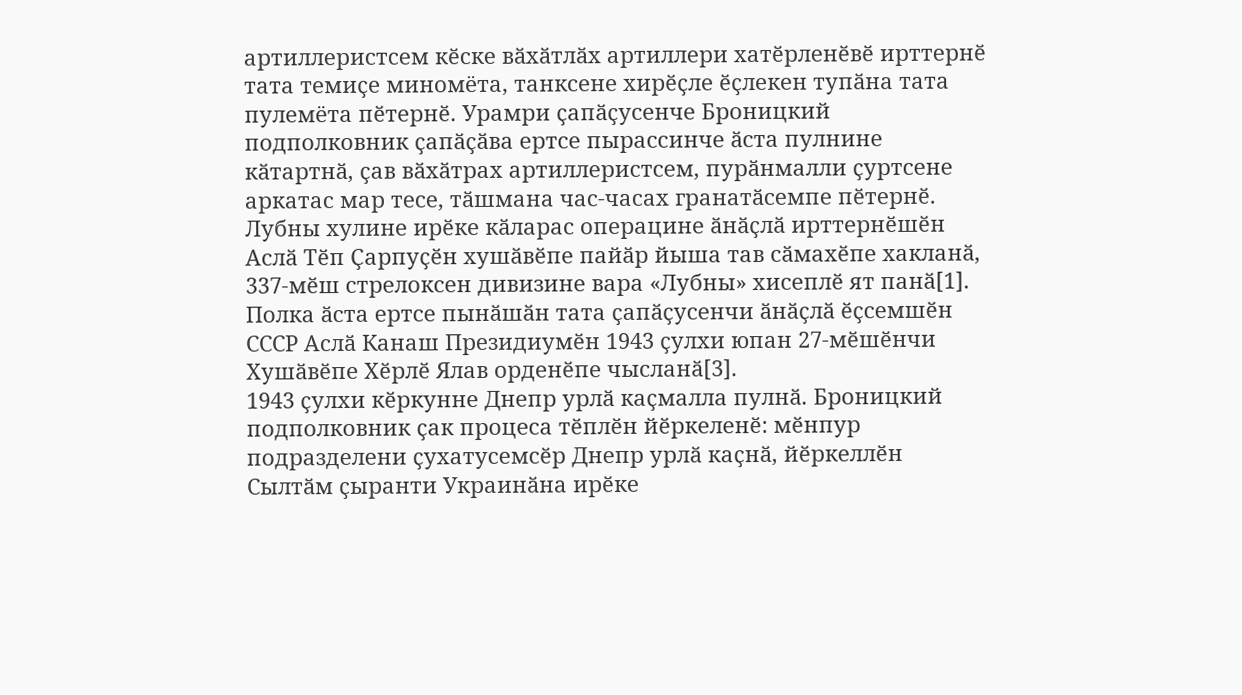артиллеристсем кӗске вӑхӑтлӑх артиллери хатӗрленӗвӗ ирттернӗ тата темиҫе миномёта, танксене хирӗҫле ӗҫлекен тупӑна тата пулемёта пӗтернӗ. Урамри ҫапӑҫусенче Броницкий подполковник ҫапӑҫӑва ертсе пырассинче ӑста пулнине кӑтартнӑ, ҫав вӑхӑтрах артиллеристсем, пурӑнмалли ҫуртсене аркатас мар тесе, тӑшмана час-часах гранатӑсемпе пӗтернӗ. Лубны хулине ирӗке кӑларас операцине ӑнӑҫлӑ ирттернӗшӗн Аслӑ Тӗп Ҫарпуҫӗн хушӑвӗпе пайӑр йыша тав сӑмахӗпе хакланӑ, 337-мӗш стрелоксен дивизине вара «Лубны» хисеплӗ ят панӑ[1]. Полка ӑста ертсе пынӑшӑн тата ҫапӑҫусенчи ӑнӑҫлӑ ӗҫсемшӗн СССР Аслӑ Канаш Президиумӗн 1943 ҫулхи юпан 27-мӗшӗнчи Хушӑвӗпе Хӗрлӗ Ялав орденӗпе чысланӑ[3].
1943 ҫулхи кӗркунне Днепр урлӑ каҫмалла пулнӑ. Броницкий подполковник ҫак процеса тӗплӗн йӗркеленӗ: мӗнпур подразделени ҫухатусемсӗр Днепр урлӑ каҫнӑ, йӗркеллӗн Сылтӑм ҫыранти Украинӑна ирӗке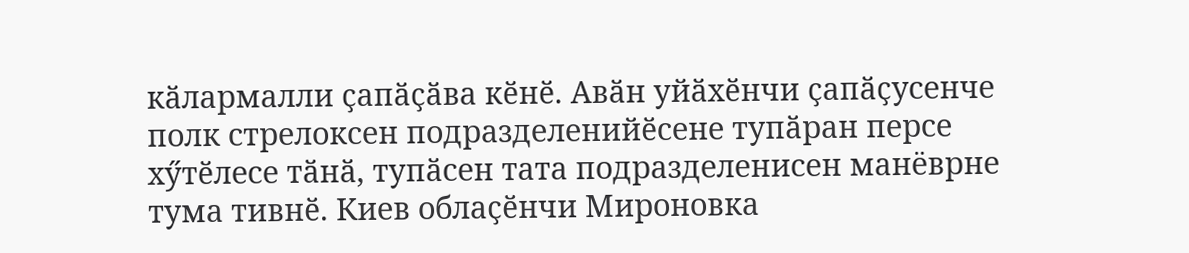кӑлармалли ҫапӑҫӑва кӗнӗ. Авӑн уйӑхӗнчи ҫапӑҫусенче полк стрелоксен подразделенийӗсене тупӑран персе хӳтӗлесе тӑнӑ, тупӑсен тата подразделенисен манёврне тума тивнӗ. Киев облаҫӗнчи Мироновка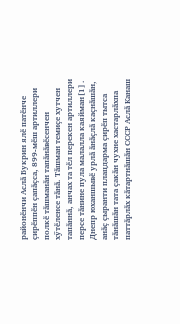районӗнчи Аслӑ Букрин ялӗ патӗнче ҫирӗппӗн ҫапӑҫса, 899-мӗш артиллери полкӗ тӑшманӑн тапӑнӑвӗсенчен хӳтӗленсе тӑнӑ. Тӑшман темиҫе хутчен тапӑннӑ, анчах та тӗл перекен артиллери персе тӑнине пула малалла каяйман[1].
Днепр юханшывӗ урлӑ ӑнӑҫлӑ каҫнӑшӑн, анӑҫ ҫыранти плацдарма ҫирӗп тытса тӑнӑшӑн тата ҫакӑн чухне хастарлӑхпа паттӑрлӑх кӑтартнӑшӑн СССР Аслӑ Канаш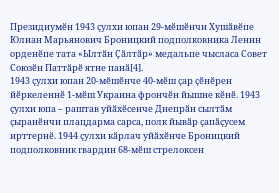Президиумӗн 1943 ҫулхи юпан 29-мӗшӗнчи Хушӑвӗпе Юлиан Марьянович Броницкий подполковника Ленин орденӗпе тата «Ылтӑн Ҫӑлтӑр» медальпе чысласа Совет Союзӗн Паттӑрӗ ятне панӑ[4].
1943 ҫулхи юпан 20-мӗшӗнче 40-мӗш ҫар ҫӗнӗрен йӗркеленнӗ 1-мӗш Украина фрончӗн йышне кӗнӗ. 1943 ҫулхи юпа – раштав уйӑхӗсенче Днепрӑн сылтӑм ҫыранӗнчи плацдарма сарса, полк йывӑр ҫапӑҫусем ирттернӗ. 1944 ҫулхи кӑрлач уйӑхӗнче Броницкий подполковник гвардин 68-мӗш стрелоксен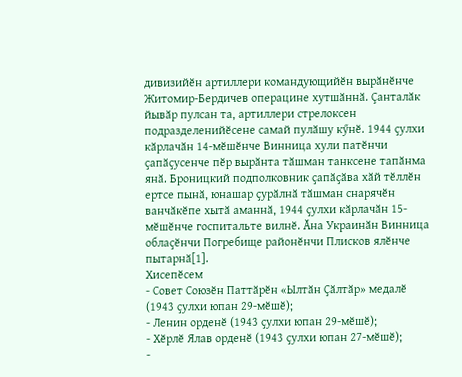дивизийӗн артиллери командующийӗн вырӑнӗнче Житомир-Бердичев операцине хутшӑннӑ. Ҫанталӑк йывӑр пулсан та, артиллери стрелоксен подразделенийӗсене самай пулӑшу кӳнӗ. 1944 ҫулхи кӑрлачӑн 14-мӗшӗнче Винница хули патӗнчи ҫапӑҫусенче пӗр вырӑнта тӑшман танксене тапӑнма янӑ. Броницкий подполковник ҫапӑҫӑва хӑй тӗллӗн ертсе пынӑ, юнашар ҫурӑлнӑ тӑшман снарячӗн ванчӑкӗпе хытӑ аманнӑ, 1944 ҫулхи кӑрлачӑн 15-мӗшӗнче госпитальте вилнӗ. Ӑна Украинӑн Винница облаҫӗнчи Погребище районӗнчи Плисков ялӗнче пытарнӑ[1].
Хисепӗсем
- Совет Союзӗн Паттӑрӗн «Ылтӑн Ҫӑлтӑр» медалӗ (1943 ҫулхи юпан 29-мӗшӗ);
- Ленин орденӗ (1943 ҫулхи юпан 29-мӗшӗ);
- Хӗрлӗ Ялав орденӗ (1943 ҫулхи юпан 27-мӗшӗ);
-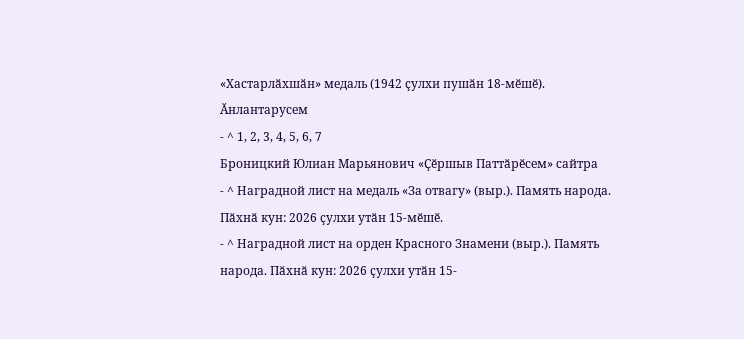«Хастарлӑхшӑн» медаль (1942 ҫулхи пушӑн 18-мӗшӗ).
Ӑнлантарусем
- ^ 1, 2, 3, 4, 5, 6, 7
Броницкий Юлиан Марьянович «Ҫӗршыв Паттӑрӗсем» сайтра
- ^ Наградной лист на медаль «За отвагу» (выр.). Память народа. Пӑхнӑ кун: 2026 ҫулхи утӑн 15-мӗшӗ.
- ^ Наградной лист на орден Красного Знамени (выр.). Память народа. Пӑхнӑ кун: 2026 ҫулхи утӑн 15-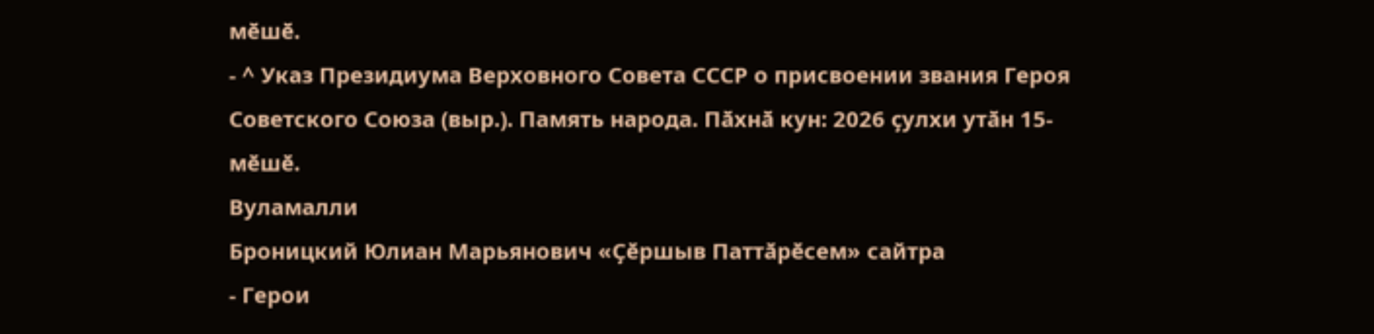мӗшӗ.
- ^ Указ Президиума Верховного Совета СССР о присвоении звания Героя Советского Союза (выр.). Память народа. Пӑхнӑ кун: 2026 ҫулхи утӑн 15-мӗшӗ.
Вуламалли
Броницкий Юлиан Марьянович «Ҫӗршыв Паттӑрӗсем» сайтра
- Герои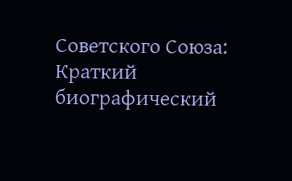Советского Союза: Краткий биографический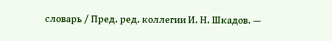словарь / Пред. ред. коллегии И. Н. Шкадов. —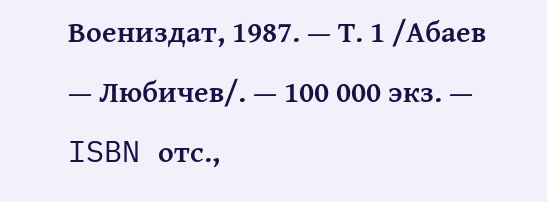Воениздат, 1987. — Т. 1 /Абаев — Любичев/. — 100 000 экз. — ISBN отс.,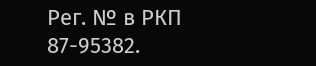Рег. № в РКП 87-95382.